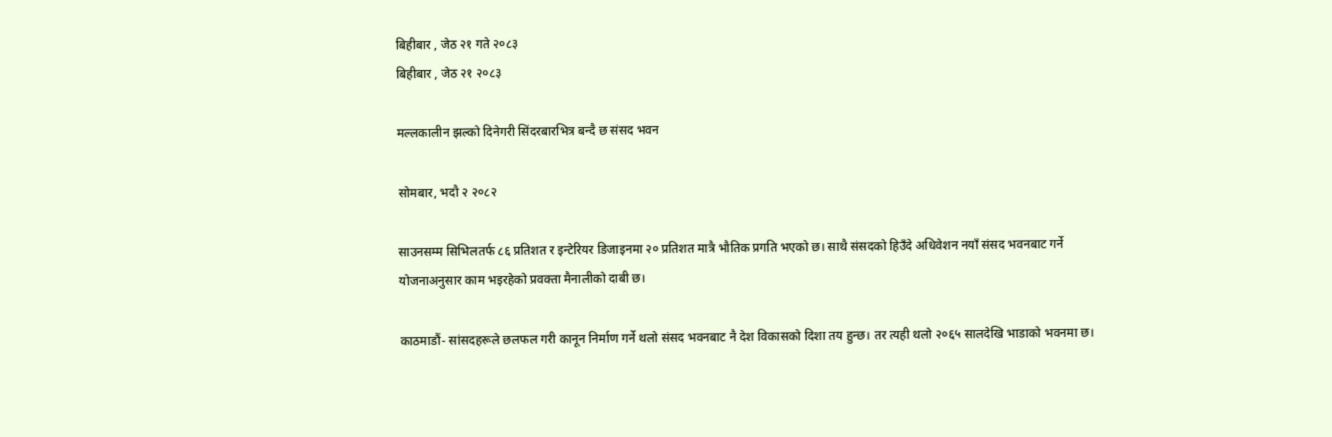बिहीबार , जेठ २१ गते २०८३
बिहीबार , जेठ २१ २०८३

मल्लकालीन झल्को दिनेगरी सिंदरबारभित्र बन्दै छ संसद भवन

सोमबार, भदौ २ २०८२

साउनसम्म सिभिलतर्फ ८६ प्रतिशत र इन्टेरियर डिजाइनमा २० प्रतिशत मात्रै भौतिक प्रगति भएको छ। साथै संसदको हिउँदे अधिवेशन नयाँ संसद भवनबाट गर्ने योजनाअनुसार काम भइरहेको प्रवक्ता मैनालीको दाबी छ।

काठमाडौं- सांसदहरूले छलफल गरी कानून निर्माण गर्ने थलो संसद भवनबाट नै देश विकासको दिशा तय हुन्छ। तर त्यही थलो २०६५ सालदेखि भाडाको भवनमा छ।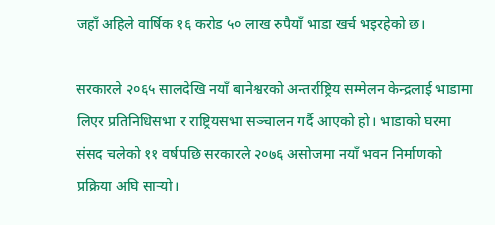जहाँ अहिले वार्षिक १६ करोड ५० लाख रुपैयाँ भाडा खर्च भइरहेको छ।

सरकारले २०६५ सालदेखि नयाँ बानेश्वरको अन्तर्राष्ट्रिय सम्मेलन केन्द्रलाई भाडामा लिएर प्रतिनिधिसभा र राष्ट्रियसभा सञ्चालन गर्दै आएको हो। भाडाको घरमा संसद चलेको ११ वर्षपछि सरकारले २०७६ असोजमा नयाँ भवन निर्माणको प्रक्रिया अघि सार्‍यो।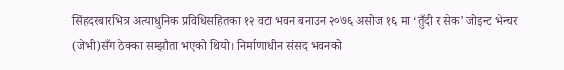सिंहदरबारभित्र अत्याधुनिक प्रविधिसहितका १२ वटा भवन बनाउन २०७६ असोज १६ मा ‘तुँदी र सेक’ जोइन्ट भेन्चर (जेभी)सँग ठेक्का सम्झौता भएको थियो। निर्माणाधीन संसद भवनको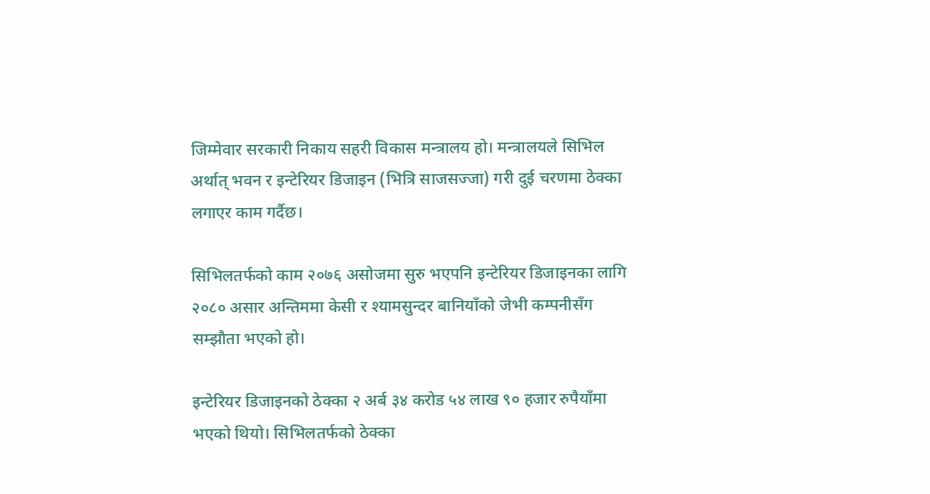जिम्मेवार सरकारी निकाय सहरी विकास मन्त्रालय हो। मन्त्रालयले सिभिल अर्थात् भवन र इन्टेरियर डिजाइन (भित्रि साजसज्जा) गरी दुई चरणमा ठेक्का लगाएर काम गर्दैछ।

सिभिलतर्फको काम २०७६ असोजमा सुरु भएपनि इन्टेरियर डिजाइनका लागि २०८० असार अन्तिममा केसी र श्यामसुन्दर बानियाँको जेभी कम्पनीसँग सम्झौता भएको हो।

इन्टेरियर डिजाइनको ठेक्का २ अर्ब ३४ करोड ५४ लाख ९० हजार रुपैयाँमा भएको थियो। सिभिलतर्फको ठेक्का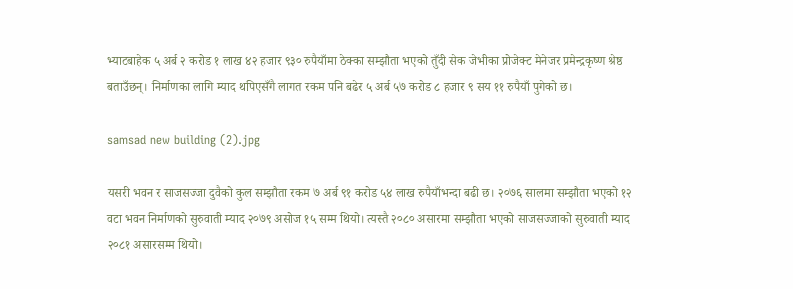भ्याटबाहेक ५ अर्ब २ करोड १ लाख ४२ हजार ९३० रुपैयाँमा ठेक्का सम्झौता भएको तुँदी सेक जेभीका प्रोजेक्ट मेनेजर प्रमेन्द्रकृष्ण श्रेष्ठ बताउँछन्। निर्माणका लागि म्याद थपिएसँगै लागत रकम पनि बढेर ५ अर्ब ५७ करोड ८ हजार ९ सय ११ रुपैयाँ पुगेको छ।

samsad new building (2).jpg

यसरी भवन र साजसज्जा दुवैको कुल सम्झौता रकम ७ अर्ब ९१ करोड ५४ लाख रुपैयाँभन्दा बढी छ। २०७६ सालमा सम्झौता भएको १२ वटा भवन निर्माणको सुरुवाती म्याद २०७९ असोज १५ सम्म थियो। त्यस्तै २०८० असारमा सम्झौता भएको साजसज्जाको सुरुवाती म्याद २०८१ असारसम्म थियो।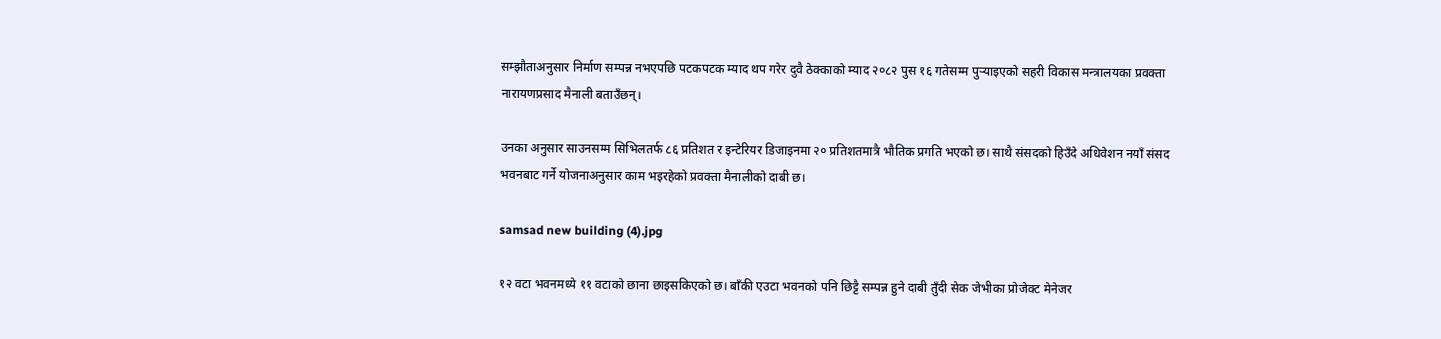सम्झौताअनुसार निर्माण सम्पन्न नभएपछि पटकपटक म्याद थप गरेर दुवै ठेक्काको म्याद २०८२ पुस १६ गतेसम्म पुर्‍याइएको सहरी विकास मन्त्रालयका प्रवक्ता नारायणप्रसाद मैनाली बताउँछन्।

उनका अनुसार साउनसम्म सिभिलतर्फ ८६ प्रतिशत र इन्टेरियर डिजाइनमा २० प्रतिशतमात्रै भौतिक प्रगति भएको छ। साथै स‌ंसदको हिउँदे अधिवेशन नयाँ संसद भवनबाट गर्ने योजनाअनुसार काम भइरहेको प्रवक्ता मैनालीको दाबी छ।

samsad new building (4).jpg

१२ वटा भवनमध्ये ११ वटाको छाना छाइसकिएको छ। बाँकी एउटा भवनको पनि छिट्टै सम्पन्न हुने दाबी तुँदी सेक जेभीका प्रोजेक्ट मेनेजर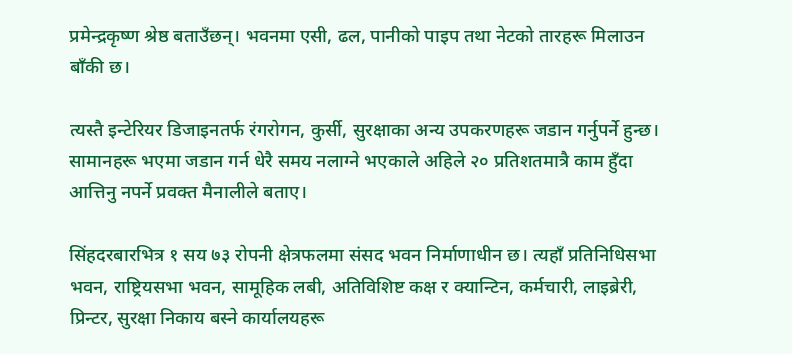प्रमेन्द्रकृष्ण श्रेष्ठ बताउँछन्। भवनमा एसी, ढल, पानीको पाइप तथा नेटको तारहरू मिलाउन बाँकी छ।

त्यस्तै इन्टेरियर डिजाइनतर्फ रंगरोगन, कुर्सी, सुरक्षाका अन्य उपकरणहरू जडान गर्नुपर्ने हुन्छ। सामानहरू भएमा जडान गर्न धेरै समय नलाग्ने भएकाले अहिले २० प्रतिशतमात्रै काम हुँदा आत्तिनु नपर्ने प्रवक्त मैनालीले बताए।

सिंहदरबारभित्र १ सय ७३ रोपनी क्षेत्रफलमा संसद भवन निर्माणाधीन छ। त्यहाँ प्रतिनिधिसभा भवन, राष्ट्रियसभा भवन, सामूहिक लबी, अतिविशिष्ट कक्ष र क्यान्टिन, कर्मचारी, लाइब्रेरी, प्रिन्टर, सुरक्षा निकाय बस्ने कार्यालयहरू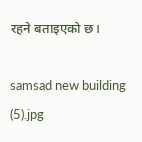रहने बताइएको छ।

samsad new building (5).jpg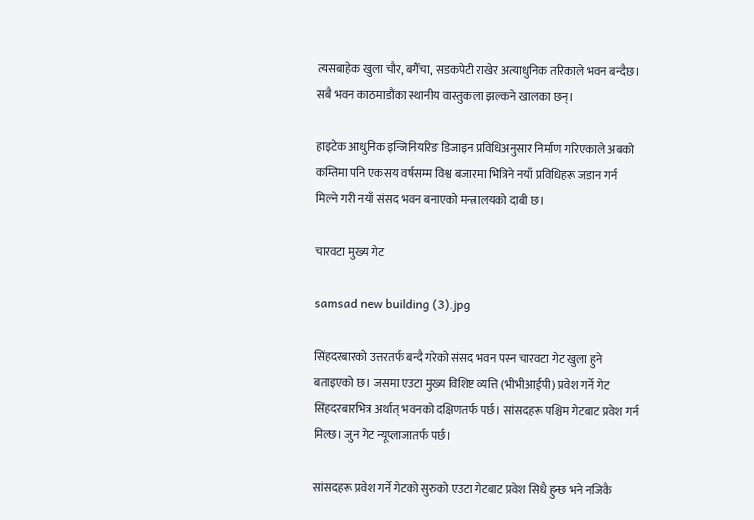त्यसबाहेक खुला चौर, बगैँचा, सडकपेटी राखेर अत्याधुनिक तरिकाले भवन बन्दैछ। सबै भवन काठमाडौंका स्थानीय वास्तुकला झल्कने खालका छन्।

हाइटेक आधुनिक इन्जिनियरिङ डिजाइन प्रविधिअनुसार निर्माण गरिएकाले अबको कम्तिमा पनि एकसय वर्षसम्म विश्व बजारमा भित्रिने नयाँ प्रविधिहरू जडान गर्न मिल्ने गरी नयाँ संसद भवन बनाएको मन्त्रालयको दाबी छ।

चारवटा मुख्य गेट

samsad new building (3).jpg

सिंहदरबारको उत्तरतर्फ बन्दै गरेको संसद भवन पस्न चारवटा गेट खुला हुने बताइएको छ। जसमा एउटा मुख्य विशिष्ट व्यत्ति (भीभीआईपी) प्रवेश गर्ने गेट सिंहदरबारभित्र अर्थात् भवनको दक्षिणतर्फ पर्छ। सांसदहरू पश्चिम गेटबाट प्रवेश गर्न मिल्छ। जुन गेट न्यूप्लाजातर्फ पर्छ।

सांसदहरू प्रवेश गर्ने गेटको सुरुको एउटा गेटबाट प्रवेश सिधै हुन्छ भने नजिकै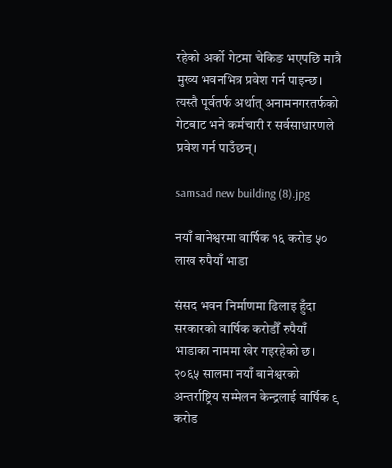रहेको अर्को गेटमा चेकिङ भएपछि मात्रै मुख्य भवनभित्र प्रवेश गर्न पाइन्छ। त्यस्तै पूर्वतर्फ अर्थात् अनामनगरतर्फको गेटबाट भने कर्मचारी र सर्वसाधारणले प्रवेश गर्न पाउँछन्।

samsad new building (8).jpg

नयाँ बानेश्वरमा वार्षिक १६ करोड ५० लाख रुपैयाँ भाडा

संसद भवन निर्माणमा ढिलाइ हुँदा सरकारको वार्षिक करोडौँ रुपैयाँ भाडाका नाममा खेर गइरहेको छ। २०६५ सालमा नयाँ बानेश्वरको अन्तर्राष्ट्रिय सम्मेलन केन्द्रलाई वार्षिक ९ करोड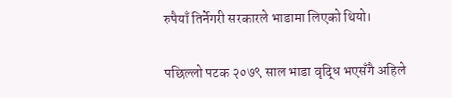रुपैयाँ तिर्नेगरी सरकारले भाडामा लिएको थियो।

पछिल्लो पटक २०७९ साल भाडा वृद्धि भएसँगै अहिले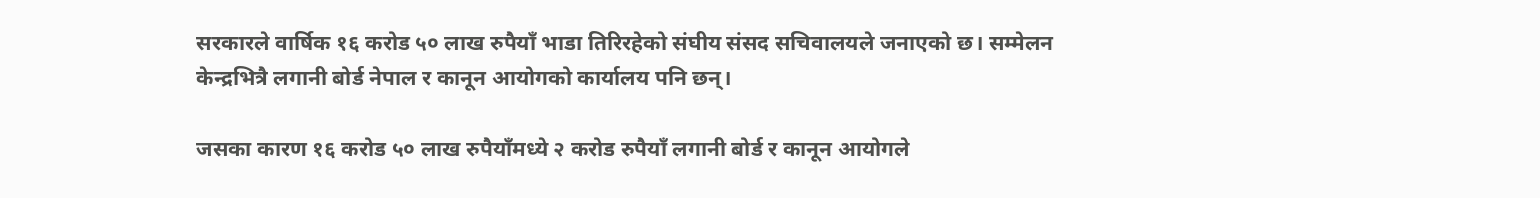सरकारले वार्षिक १६ करोड ५० लाख रुपैयाँ भाडा तिरिरहेको संघीय संसद सचिवालयले जनाएको छ। सम्मेलन केन्द्रभित्रै लगानी बोर्ड नेपाल र कानून आयोगको कार्यालय पनि छन्।

जसका कारण १६ करोड ५० लाख रुपैयाँमध्ये २ करोड रुपैयाँ लगानी बोर्ड र कानून आयोगले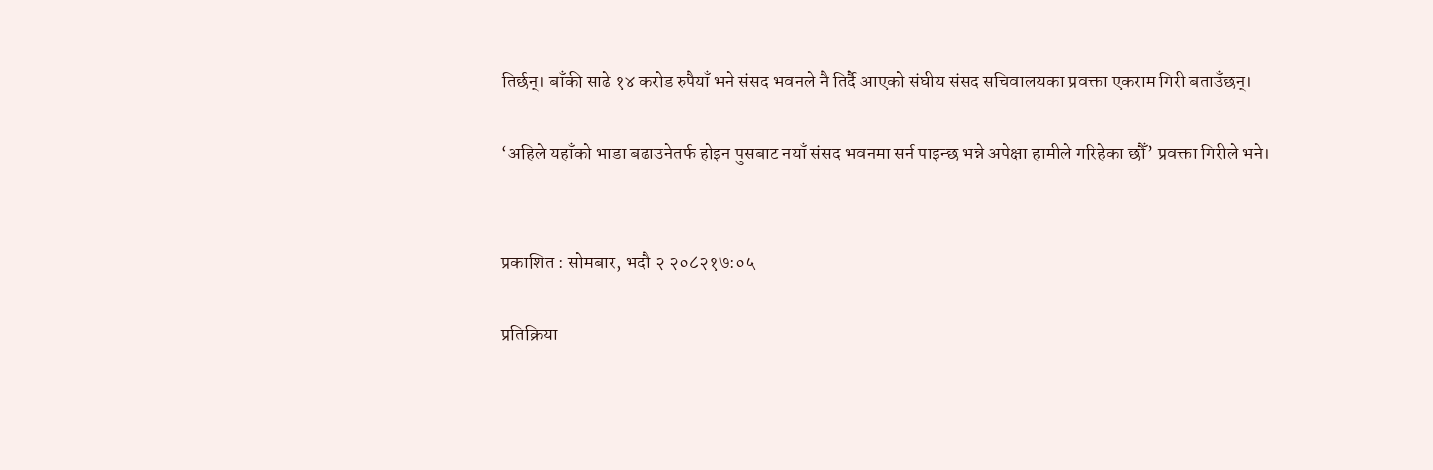तिर्छन्। बाँकी साढे १४ करोड रुपैयाँ भने संसद भवनले नै तिर्दै आएको संघीय संसद सचिवालयका प्रवक्ता एकराम गिरी बताउँछन्।

‘अहिले यहाँको भाडा बढाउनेतर्फ होइन पुसबाट नयाँ संसद भवनमा सर्न पाइन्छ भन्ने अपेक्षा हामीले गरिहेका छौँ’ प्रवक्ता गिरीले भने।


प्रकाशित : सोमबार, भदौ २ २०८२१७:०५

प्रतिक्रिया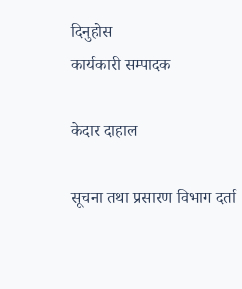दिनुहोस
कार्यकारी सम्पादक

केदार दाहाल

सूचना तथा प्रसारण विभाग दर्ता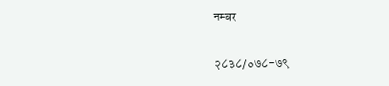नम्बर

२८३८/०७८-७९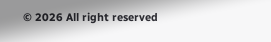© 2026 All right reserved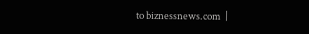to biznessnews.com  |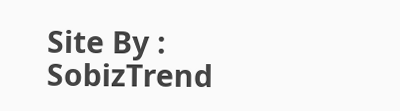Site By : SobizTrend